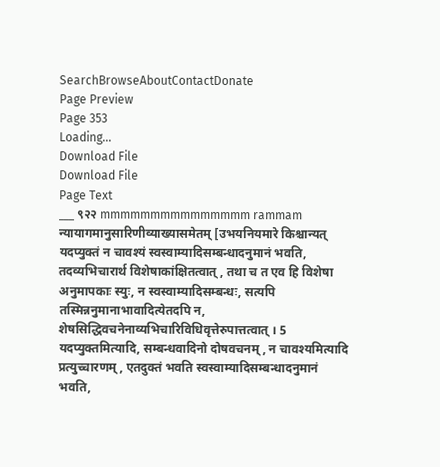SearchBrowseAboutContactDonate
Page Preview
Page 353
Loading...
Download File
Download File
Page Text
___ ९२२ mmmmmmmmmmmmmmm rammam न्यायागमानुसारिणीव्याख्यासमेतम् [उभयनियमारे किश्चान्यत् यदप्युक्तं न चावश्यं स्वस्वाम्यादिसम्बन्धादनुमानं भवति, तदव्यभिचारार्थ विशेषाकांक्षितत्वात् , तथा च त एव हि विशेषा अनुमापकाः स्युः, न स्वस्वाम्यादिसम्बन्धः, सत्यपि तस्मिन्ननुमानाभावादित्येतदपि न, शेषसिद्धिवचनेनाव्यभिचारिविधिवृत्तेरुपात्तत्वात् । 5 यदप्युक्तमित्यादि, सम्बन्धवादिनो दोषवचनम् , न चावश्यमित्यादि प्रत्युच्चारणम् , एतदुक्तं भवति स्वस्वाम्यादिसम्बन्धादनुमानं भवति,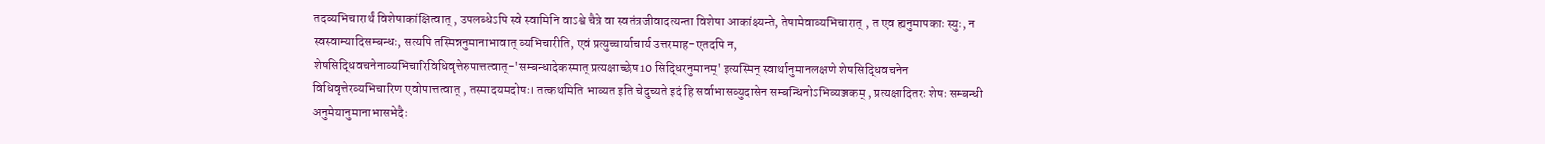तदव्यभिचारार्थं विशेषाकांक्षित्वात् , उपलब्धेऽपि स्वे स्वामिनि वाऽश्वे चैत्रे वा स्वतंत्रजीवादत्यन्ता विशेषा आकांक्ष्यन्ते, तेषामेवाव्यभिचारात् , त एव ह्यनुमापकाः स्युः, न स्वस्वाम्यादिसम्बन्धः, सत्यपि तस्मिन्ननुमानाभावात् व्यभिचारीति, एवं प्रत्युच्चार्याचार्य उत्तरमाह-एतदपि न, शेषसिद्धिवचनेनाव्यभिचारिविधिवृत्तेरुपात्तत्वात्-'सम्बन्धादेकस्मात् प्रत्यक्षाच्छेष10 सिद्धिरनुमानम्' इत्यस्मिन् स्वार्थानुमानलक्षणे शेषसिद्धिवचनेन विधिवृत्तेरव्यभिचारिण एवोपात्तत्वात् , तस्मादयमदोषः। तत्कथमिति भाव्यत इति चेदुच्यते इदं हि सर्वाभासव्युदासेन सम्बन्धिनोऽभिव्यञ्जकम् , प्रत्यक्षादितरः शेषः सम्बन्धी अनुमेयानुमानाभासभेदैः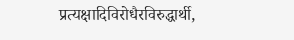प्रत्यक्षादिविरोधैरविरुद्धार्थी,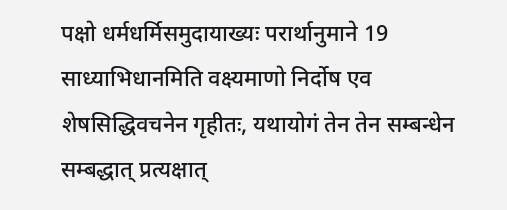पक्षो धर्मधर्मिसमुदायाख्यः परार्थानुमाने 19 साध्याभिधानमिति वक्ष्यमाणो निर्दोष एव शेषसिद्धिवचनेन गृहीतः, यथायोगं तेन तेन सम्बन्धेन सम्बद्धात् प्रत्यक्षात्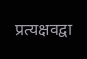प्रत्यक्षवद्वा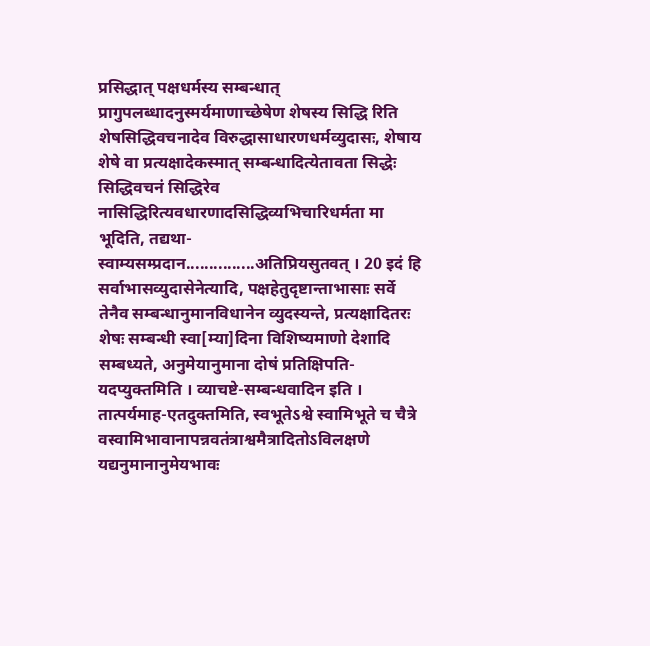प्रसिद्धात् पक्षधर्मस्य सम्बन्धात् प्रागुपलब्धादनुस्मर्यमाणाच्छेषेण शेषस्य सिद्धि रिति शेषसिद्धिवचनादेव विरुद्धासाधारणधर्मव्युदासः, शेषाय शेषे वा प्रत्यक्षादेकस्मात् सम्बन्धादित्येतावता सिद्धेः सिद्धिवचनं सिद्धिरेव नासिद्धिरित्यवधारणादसिद्धिव्यभिचारिधर्मता मा भूदिति, तद्यथा-स्वाम्यसम्प्रदान...............अतिप्रियसुतवत् । 20 इदं हि सर्वाभासव्युदासेनेत्यादि, पक्षहेतुदृष्टान्ताभासाः सर्वे तेनैव सम्बन्धानुमानविधानेन व्युदस्यन्ते, प्रत्यक्षादितरः शेषः सम्बन्धी स्वा[म्या]दिना विशिष्यमाणो देशादि सम्बध्यते, अनुमेयानुमाना दोषं प्रतिक्षिपति-यदप्युक्तमिति । व्याचष्टे-सम्बन्धवादिन इति । तात्पर्यमाह-एतदुक्तमिति, स्वभूतेऽश्वे स्वामिभूते च चैत्रे वस्वामिभावानापन्नवतंत्राश्वमैत्रादितोऽविलक्षणे यद्यनुमानानुमेयभावः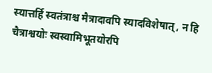स्यात्तर्हि स्वतंत्राश्च मैत्रादावपि स्यादविशेषात्, न हि चैत्राश्वयोः स्वस्वामिभूतयोरपि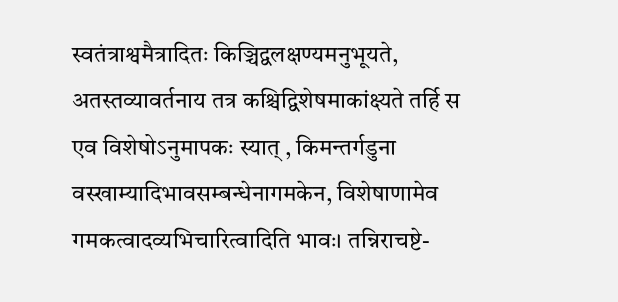स्वतंत्राश्वमैत्रादितः किञ्चिद्वलक्षण्यमनुभूयते, अतस्तव्यावर्तनाय तत्र कश्चिद्विशेषमाकांक्ष्यते तर्हि स एव विशेषोऽनुमापकः स्यात् , किमन्तर्गडुना वस्खाम्यादिभावसम्बन्धेनागमकेन, विशेषाणामेव गमकत्वादव्यभिचारित्वादिति भावः। तन्निराचष्टे-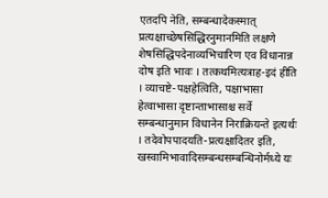एतदपि नेति, सम्बन्धादेकस्मात् प्रत्यक्षाच्छेषसिद्धिरनुमानमिति लक्षणे शेषसिद्धिपदेनाव्यभिचारिण एव विधानान्न दोष इति भावः । तत्कथमित्यत्राह-इदं हीति । व्याचष्टे-पक्षहेत्विति, पक्षाभासा हेत्वाभासा दृष्टान्ताभासाश्च सर्वे सम्बन्धानुमान विधानेन निराक्रियन्ते इत्यर्थः । तदेवोपपादयति-प्रत्यक्षादितर इति, खस्वामिभावादिसम्बन्धसम्बन्धिनोर्मध्ये यः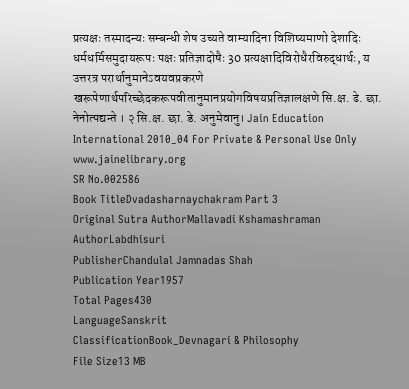प्रत्यक्षः तस्मादन्यः सम्बन्धी शेष उच्यते वाम्यादिना विशिष्यमाणो देशादिः धर्मधर्मिसमुदायरूपः पक्षः प्रतिज्ञादोषैः 30 प्रत्यक्षादिविरोधैरविरुद्धार्थः, य उत्तरत्र परार्थानुमानेऽवयवप्रकरणे खरूपेणार्थपरिच्छेदकरूपवीतानुमानप्रयोगविषयप्रतिज्ञालक्षणे सि.क्ष. ढे. छा. नेनोत्पद्यन्ते । २ सि.क्ष. छा. डे. अनुमेवानु। Jain Education International 2010_04 For Private & Personal Use Only www.jainelibrary.org
SR No.002586
Book TitleDvadasharnaychakram Part 3
Original Sutra AuthorMallavadi Kshamashraman
AuthorLabdhisuri
PublisherChandulal Jamnadas Shah
Publication Year1957
Total Pages430
LanguageSanskrit
ClassificationBook_Devnagari & Philosophy
File Size13 MB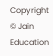Copyright © Jain Education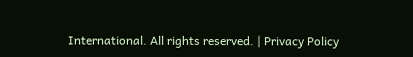International. All rights reserved. | Privacy Policy